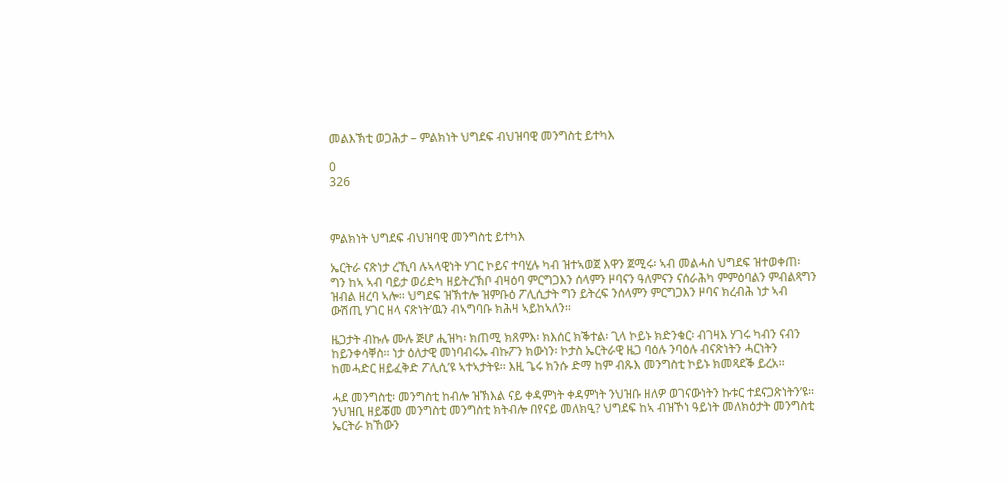መልእኽቲ ወጋሕታ – ምልክነት ህግደፍ ብህዝባዊ መንግስቲ ይተካእ

0
326



ምልክነት ህግደፍ ብህዝባዊ መንግስቲ ይተካእ

ኤርትራ ናጽነታ ረኺባ ሉኣላዊነት ሃገር ኮይና ተባሂሉ ካብ ዝተኣወጀ እዋን ጀሚሩ፡ ኣብ መልሓስ ህግደፍ ዝተወቀጠ፡ ግን ከኣ ኣብ ባይታ ወሪድካ ዘይትረኽቦ ብዛዕባ ምርግጋእን ሰላምን ዞባናን ዓለምናን ናሰራሕካ ምምዕባልን ምብልጻግን ዝብል ዘረባ ኣሎ፡፡ ህግደፍ ዝኽተሎ ዝምቡዕ ፖሊሲታት ግን ይትረፍ ንሰላምን ምርግጋእን ዞባና ክረብሕ ነታ ኣብ ውሽጢ ሃገር ዘላ ናጽነት’ዉን ብኣግባቡ ክሕዛ ኣይከኣለን፡፡

ዜጋታት ብኩሉ ሙሉ ጅሆ ሒዝካ፡ ክጠሚ ክጸምእ፡ ክእሰር ክቕተል፡ ጊላ ኮይኑ ክድንቁር፡ ብገዛእ ሃገሩ ካብን ናብን ከይንቀሳቐስ፡፡ ነታ ዕለታዊ መነባብሩኡ ብኩፖን ክውነን፡ ኮታስ ኤርትራዊ ዜጋ ባዕሉ ንባዕሉ ብናጽነትን ሓርነትን ከመሓድር ዘይፈቅድ ፖሊሲ’ዩ ኣተኣታትዩ፡፡ እዚ ጌሩ ክንሱ ድማ ከም ብጹእ መንግስቲ ኮይኑ ክመጻደቕ ይረአ፡፡

ሓደ መንግስቲ፡ መንግስቲ ከብሎ ዝኽእል ናይ ቀዳምነት ቀዳምነት ንህዝቡ ዘለዎ ወገናውነትን ኩቱር ተደናጋጽነትን’ዩ፡፡ ንህዝቢ ዘይቖመ መንግስቲ መንግስቲ ክትብሎ በየናይ መለክዒ? ህግደፍ ከኣ ብዝኾነ ዓይነት መለክዕታት መንግስቲ ኤርትራ ክኸውን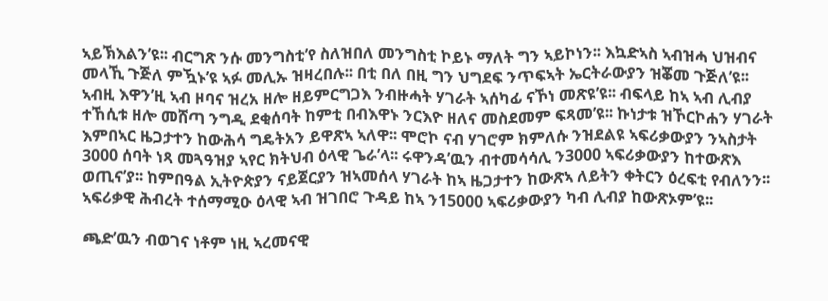ኣይኽእልን’ዩ፡፡ ብርግጽ ንሱ መንግስቲ’የ ስለዝበለ መንግስቲ ኮይኑ ማለት ግን ኣይኮነን፡፡ እኳድኣስ ኣብዝሓ ህዝብና መላኺ ጉጅለ ምዃኑ’ዩ ኣፉ መሊኡ ዝዛረበሉ፡፡ በቲ በለ በዚ ግን ህግደፍ ንጥፍኣት ኤርትራውያን ዝቖመ ጉጅለ’ዩ፡፡ ኣብዚ እዋን’ዚ ኣብ ዞባና ዝረአ ዘሎ ዘይምርግጋእ ንብዙሓት ሃገራት ኣሰካፊ ናኾነ መጽዩ’ዩ፡፡ ብፍላይ ከኣ ኣብ ሊብያ ተኸሲቱ ዘሎ መሸጣ ንግዲ ደቂሰባት ከምቲ በብእዋኑ ንርእዮ ዘለና መስደመም ፍጻመ’ዩ፡፡ ኩነታቱ ዝኾርኮሐን ሃገራት እምበኣር ዜጋታተን ከውሕሳ ግዴትአን ይዋጽኣ ኣለዋ፡፡ ሞሮኮ ናብ ሃገሮም ክምለሱ ንዝደልዩ ኣፍሪቃውያን ንኣስታት 3000 ሰባት ነጻ መጓዓዝያ ኣየር ክትህብ ዕላዊ ጌራ’ላ፡፡ ሩዋንዳ’ዉን ብተመሳሳሊ ን3000 ኣፍሪቃውያን ከተውጽእ ወጢና’ያ፡፡ ከምበዓል ኢትዮጵያን ናይጀርያን ዝኣመሰላ ሃገራት ከኣ ዜጋታተን ከውጽኣ ለይትን ቀትርን ዕረፍቲ የብለንን፡፡ ኣፍሪቃዊ ሕብረት ተሰማሚዑ ዕላዊ ኣብ ዝገበሮ ጉዳይ ከኣ ን15000 ኣፍሪቃውያን ካብ ሊብያ ከውጽኦም’ዩ፡፡

ጫድ’ዉን ብወገና ነቶም ነዚ ኣረመናዊ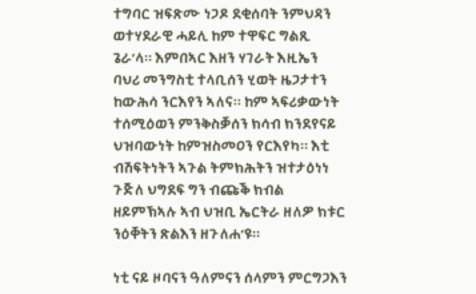ተግባር ዝፍጽሙ ነጋዶ ደቂሰባት ንምህዳን ወተሃደራዊ ሓይሊ ከም ተዋፍር ግልጺ ጌራ’ላ፡፡ እምበኣር እዘን ሃገራት እዚኤን ባህሪ መንግስቲ ተላቢሰን ሂወት ዜጋታተን ከውሕሳ ንርእየን ኣለና፡፡ ከም ኣፍሪቃውነት ተሰሚዕወን ምንቅስቓሰን ክሳብ ክንደየናይ ህዝባውነት ከምዝስመዐን የርእየካ፡፡ እቲ ብሽፍትነትን ኣጉል ትምክሕትን ዝተታዕነነ ጉጅለ ህግደፍ ግን ብጩቕ ክብል ዘይምኽኣሉ ኣብ ህዝቢ ኤርትራ ዘለዎ ክቱር ንዕቐትን ጽልእን ዘጉለሐ’ዩ፡፡

ነቲ ናይ ዞባናን ዓለምናን ሰላምን ምርግጋእን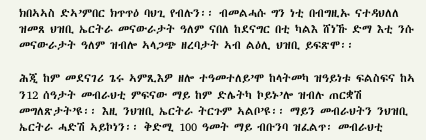ክበኣኣስ ድኣ’ምበር ክጥጥዕ ባህጊ የብሉን፡፡ ብመልሓሱ ግን ነቲ በብግዚኡ ናተዳህለለ ዝመጸ ህዝቢ ኤርትራ መናውራታት ዓለም ናበለ ከደናግር በቲ ካልእ ሸነኹ ድማ እቲ ንሱ መናውራታት ዓለም ዝብሎ ኣላጋጭ ዘረባታት ኣብ ልዕሊ ህዝቢ ይፍጽሞ፡፡

ሕጂ ከም መደናገሪ ጌሩ ኣምጺእዎ ዘሎ ተዓመተለይ’ሞ ከላትመካ ዝዓይነቱ ፍልስፍና ከኣ ን12 ሰዓታት መብራህቲ ምፍናው ማይ ከም ድሌትካ ኮይኑ’ሎ ዝብሉ ጠርቋሽ መግለጽታት’ዩ፡፡ እዚ ንህዝቢ ኤርትራ ትርጉም ኣልቦ’ዩ፡፡ ማይን መብራህትን ንህዝቢ ኤርትራ ሓድሽ ኣይኮነን፡፡ ቅድሚ 100 ዓመት ማይ ብቡንባ ዝፈልጥ፡ መብራህቲ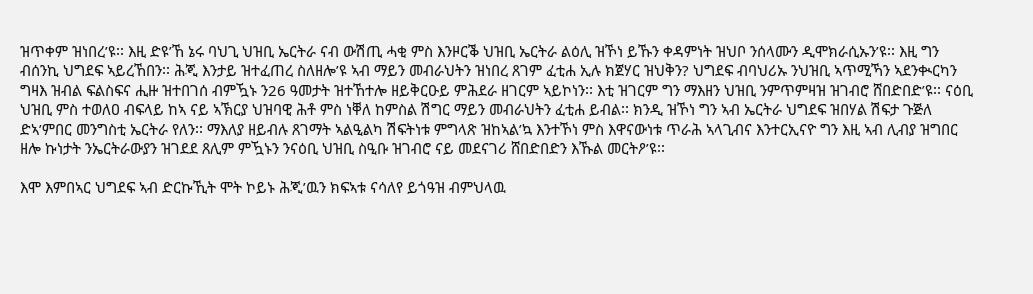ዝጥቀም ዝነበረ’ዩ፡፡ እዚ ድዩ’ኸ ኔሩ ባህጊ ህዝቢ ኤርትራ ናብ ውሽጢ ሓቂ ምስ እንዞርቕ ህዝቢ ኤርትራ ልዕሊ ዝኾነ ይኹን ቀዳምነት ዝህቦ ንሰላሙን ዲሞክራሲኡን’ዩ፡፡ እዚ ግን ብሰንኪ ህግደፍ ኣይረኸበን፡፡ ሕጂ እንታይ ዝተፈጠረ ስለዘሎ’ዩ ኣብ ማይን መብራህትን ዝነበረ ጸገም ፈቲሐ ኢሉ ክጀሃር ዝህቅን? ህግደፍ ብባህሪኡ ንህዝቢ ኣጥሚኻን ኣደንቊርካን ግዛእ ዝብል ፍልስፍና ሒዙ ዝተበገሰ ብምዃኑ ን26 ዓመታት ዝተኸተሎ ዘይቅርዑይ ምሕደራ ዘገርም ኣይኮነን፡፡ እቲ ዝገርም ግን ማእዘን ህዝቢ ንምጥምዛዝ ዝገብሮ ሸበድበድ’ዩ፡፡ ናዕቢ ህዝቢ ምስ ተወለዐ ብፍላይ ከኣ ናይ ኣኽርያ ህዝባዊ ሕቶ ምስ ነቐለ ከምስል ሽግር ማይን መብራህትን ፈቲሐ ይብል፡፡ ክንዲ ዝኾነ ግን ኣብ ኤርትራ ህግደፍ ዝበሃል ሽፍታ ጉጅለ ድኣ’ምበር መንግስቲ ኤርትራ የለን፡፡ ማእለያ ዘይብሉ ጸገማት ኣልዒልካ ሽፍትነቱ ምግላጽ ዝከኣል’ኳ እንተኾነ ምስ እዋናውነቱ ጥራሕ ኣላጊብና እንተርኢናዮ ግን እዚ ኣብ ሊብያ ዝግበር ዘሎ ኩነታት ንኤርትራውያን ዝገደደ ጸሊም ምዃኑን ንናዕቢ ህዝቢ ስዒቡ ዝገብሮ ናይ መደናገሪ ሸበድበድን እኹል መርትዖ’ዩ፡፡

እሞ እምበኣር ህግደፍ ኣብ ድርኩኺት ሞት ኮይኑ ሕጂ’ዉን ክፍኣቱ ናሳለየ ይጎዓዝ ብምህላዉ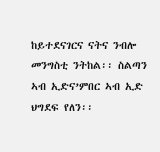ከይተደናገርና ናትና ንብሎ መንግስቲ ንትከል፡፡ ስልጣን ኣብ ኢድና’ምበር ኣብ ኢድ ህግደፍ የለን፡፡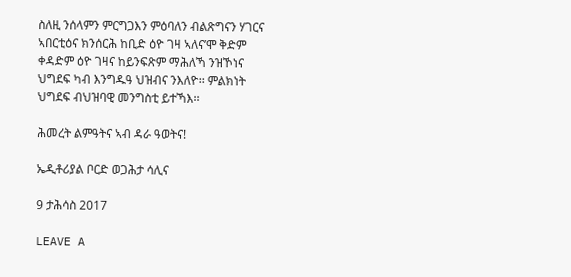ስለዚ ንሰላምን ምርግጋእን ምዕባለን ብልጽግናን ሃገርና ኣበርቲዕና ክንሰርሕ ከቢድ ዕዮ ገዛ ኣለና’ሞ ቅድም ቀዳድም ዕዮ ገዛና ከይንፍጽም ማሕለኻ ንዝኾነና ህግደፍ ካብ እንግዱዓ ህዝብና ንእለዮ፡፡ ምልክነት ህግደፍ ብህዝባዊ መንግስቲ ይተኻእ፡፡

ሕመረት ልምዓትና ኣብ ዳራ ዓወትና!

ኤዲቶሪያል ቦርድ ወጋሕታ ሳሊና

9 ታሕሳስ 2017

LEAVE A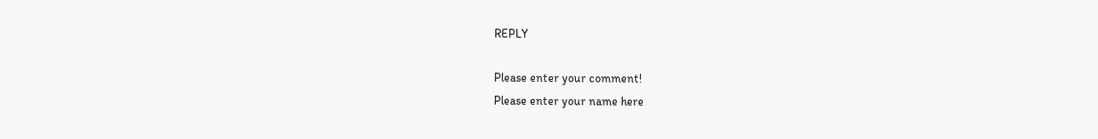REPLY

Please enter your comment!
Please enter your name here